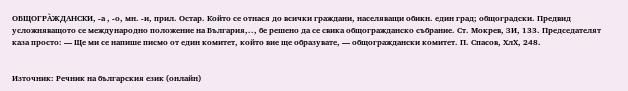ОБЩОГРА̀ЖДАНСКИ, -а , -о, мн. -и, прил. Остар. Който се отнася до всички граждани, населяващи обикн. един град; общоградски. Предвид усложняващото се международно положение на България,.., бе решено да се свика общогражданско събрание. Ст. Мокрев, ЗИ, 133. Председателят каза просто: — Ще ми се напише писмо от един комитет, който вие ще образувате, — общограждански комитет. П. Спасов, ХлХ, 248.


Източник: Речник на българския език (онлайн)